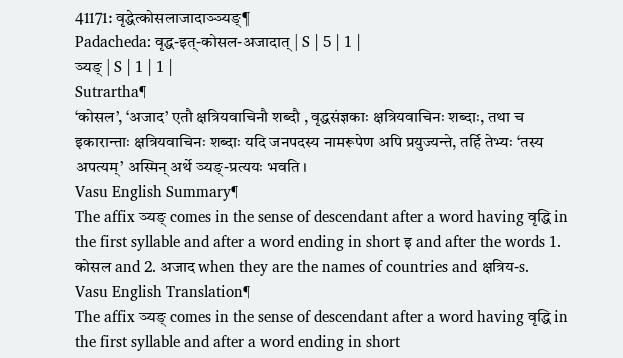41171: वृद्धेत्कोसलाजादाञ्ञ्यङ्¶
Padacheda: वृद्ध-इत्-कोसल-अजादात् | S | 5 | 1 |
ञ्यङ् | S | 1 | 1 |
Sutrartha¶
‘कोसल’, ‘अजाद’ एतौ क्षत्रियवाचिनौ शब्दौ , वृद्धसंज्ञकाः क्षत्रियवाचिनः शब्दाः, तथा च इकारान्ताः क्षत्रियवाचिनः शब्दाः यदि जनपदस्य नामरूपेण अपि प्रयुज्यन्ते, तर्हि तेभ्यः ‘तस्य अपत्यम्’ अस्मिन् अर्थे ञ्यङ्-प्रत्ययः भवति ।
Vasu English Summary¶
The affix ञ्यङ् comes in the sense of descendant after a word having वृद्धि in the first syllable and after a word ending in short इ and after the words 1. कोसल and 2. अजाद when they are the names of countries and क्षत्रिय-s.
Vasu English Translation¶
The affix ञ्यङ् comes in the sense of descendant after a word having वृद्धि in the first syllable and after a word ending in short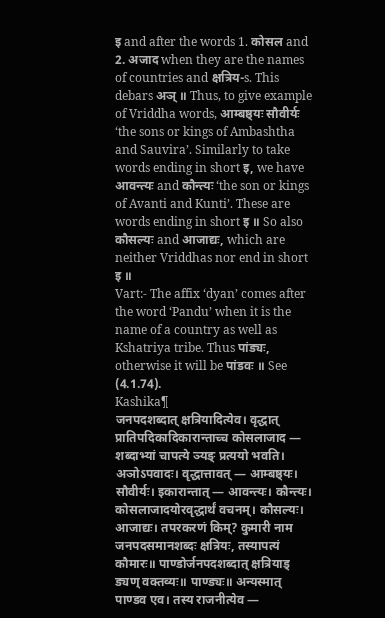इ and after the words 1. कोसल and 2. अजाद when they are the names of countries and क्षत्रिय-s. This debars अञ् ॥ Thus, to give example of Vriddha words, आम्बष्ठ्यः सौवीर्यः ‘the sons or kings of Ambashtha and Sauvira’. Similarly to take words ending in short इ, we have आवन्त्यः and कौन्त्यः ‘the son or kings of Avanti and Kunti’. These are words ending in short इ ॥ So also कौसल्यः and आजाद्यः, which are neither Vriddhas nor end in short इ ॥
Vart:- The affix ‘dyan’ comes after the word ‘Pandu’ when it is the name of a country as well as Kshatriya tribe. Thus पांड्यः, otherwise it will be पांडवः ॥ See (4.1.74).
Kashika¶
जनपदशब्दात् क्षत्रियादित्येव। वृद्धात् प्रातिपदिकादिकारान्ताच्च कोसलाजाद — शब्दाभ्यां चापत्ये ञ्यङ् प्रत्ययो भवति। अञोऽपवादः। वृद्धात्तावत् — आम्बष्ठ्यः। सौवीर्यः। इकारान्तात् — आवन्त्यः। कौन्त्यः। कोसलाजादयोरवृद्धार्थं वचनम्। कौसल्यः। आजाद्यः। तपरकरणं किम्? कुमारी नाम जनपदसमानशब्दः क्षत्रियः, तस्यापत्यं कौमारः॥ पाण्डोर्जनपदशब्दात् क्षत्रियाड् ड्यण् वक्तव्यः॥ पाण्ड्यः॥ अन्यस्मात् पाण्डव एव। तस्य राजनीत्येव —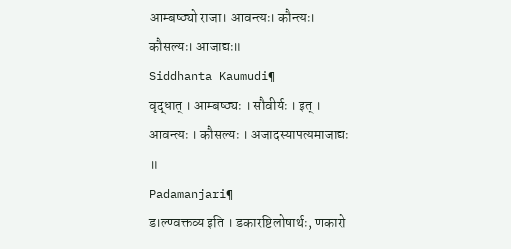आम्बष्ठ्यो राजा। आवन्त्यः। कौन्त्यः। कौसल्यः। आजाद्यः॥
Siddhanta Kaumudi¶
वृद्धात् । आम्बष्ठ्यः । सौवीर्यः । इत् । आवन्त्यः । कौसल्यः । अजादस्यापत्यमाजाद्यः ॥
Padamanjari¶
ड।ल्ण्वक्तव्य इति । डकारष्टिलोषार्थः, णकारो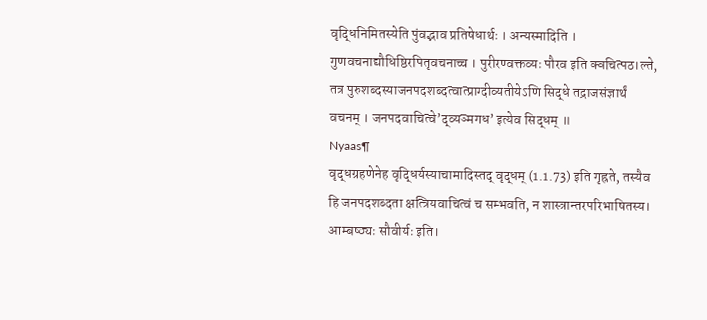वृद्धिनिमितस्येति पुंवद्भाव प्रतिषेधार्थः । अन्यस्मादिति । गुणवचनाद्यौधिष्ठिरपितृवचनाच्च । पुरीरण्वक्तव्यः पौरव इति क्वचित्पठ।ल्ते, तत्र पुरुशब्दस्याजनपदशब्दत्वात्प्राग्दीव्यतीयेऽणि सिद्धे तद्राजसंज्ञार्थं वचनम् । जनपदवाचित्वे’द्व्यञ्मगध’ इत्येव सिद्धम् ॥
Nyaas¶
वृद्धग्रहणेनेह वृद्धिर्यस्याचामादिस्तद् वृद्धम् (1.1.73) इति गृह्रते, तस्यैव हि जनपदशब्दता क्षत्त्रियवाचित्वं च सम्भवति, न शास्त्रान्तरपरिभाषितस्य। आम्बष्ठ्यः सौवीर्यः इति।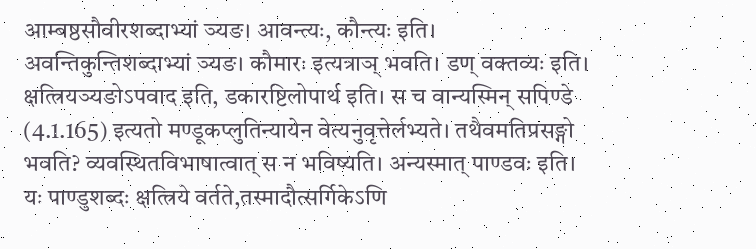आम्बष्ठसौवीरशब्दाभ्यां ञ्यङ। आवन्त्यः, कौन्त्यः इति। अवन्तिकुन्तिशब्दाभ्यां ञ्यङ। कौमारः इत्यत्राञ् भवति। डण् वक्तव्यः इति। क्षत्त्रियञ्यङोऽपवाद इति, डकारष्टिलोपार्थ इति। स च वान्यस्मिन् सपिण्डे (4.1.165) इत्यतो मण्डूकप्लुतिन्यायेन वेत्यनुवृत्तेर्लभ्यते। तथैवमतिप्रसङ्गो भवति? व्यवस्थितविभाषात्वात् स न भविष्यति। अन्यस्मात् पाण्डवः इति। यः पाण्डुशब्दः क्षत्त्रिये वर्तते,तस्मादौत्सर्गिकेऽणि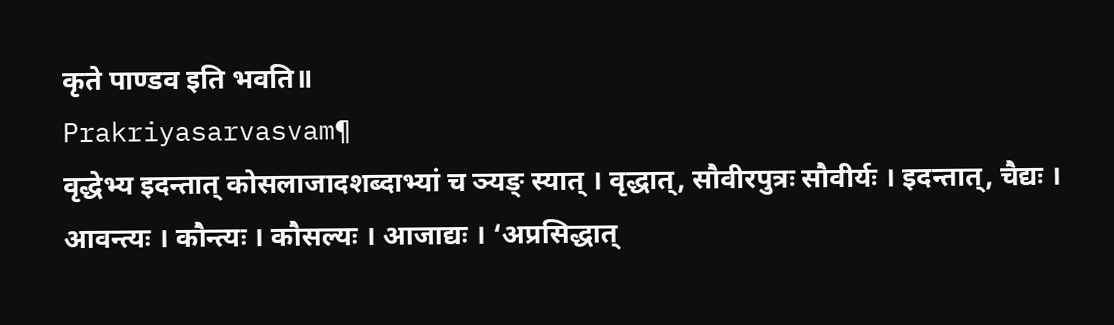कृते पाण्डव इति भवति॥
Prakriyasarvasvam¶
वृद्धेभ्य इदन्तात् कोसलाजादशब्दाभ्यां च ञ्यङ् स्यात् । वृद्धात्, सौवीरपुत्रः सौवीर्यः । इदन्तात्, चैद्यः । आवन्त्यः । कौन्त्यः । कौसल्यः । आजाद्यः । ‘अप्रसिद्धात्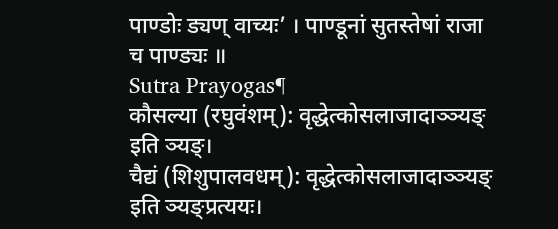पाण्डोः ड्यण् वाच्यः’ । पाण्डूनां सुतस्तेषां राजा च पाण्ड्यः ॥
Sutra Prayogas¶
कौसल्या (रघुवंशम्): वृद्धेत्कोसलाजादाञ्ञ्यङ् इति ञ्यङ्।
चैद्यं (शिशुपालवधम्): वृद्धेत्कोसलाजादाञ्ञ्यङ् इति ञ्यङ्प्रत्ययः।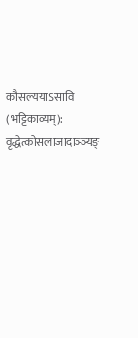कौसल्ययाऽसावि (भट्टिकाव्यम्): वृद्धेत्कोसलाजादाञ्ञ्यङ्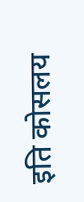इति कोसलय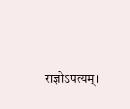राज्ञोऽपत्यम्।